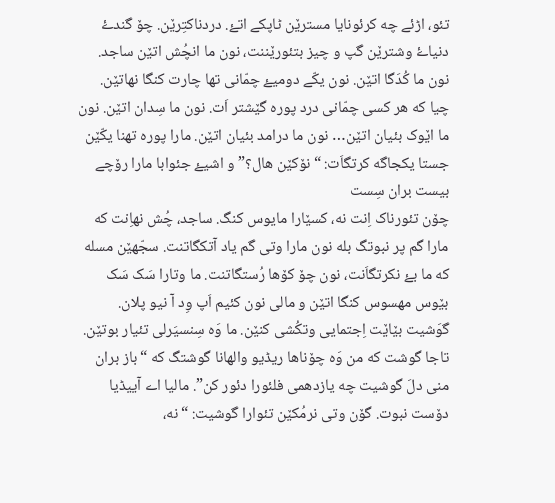تئو، اڑئے چه کرئونایا مسترێن ٹاپکے اتۓ. دردناکتِرێن. چۆ گندۓ دنیاۓ وشترێن گپ و چیز بتئورێننت، نون ما انچُش اتێن ساجد. نون ما کُدَگا اتێن. نون یکّے دومیۓ چمّانی تها چارت کنگا نهاتێن. چیا که هر کسی چمّانی درد پوره گێشتر اَت. نون ما سِدان اتێن. نون ما اێوک بئیان اتێن… نون ما درامد بئیان اتێن. مارا پوره تهنا یکّێن جستا یکجاگه کرتگاَت: “نۆکێن هال؟” و اشیۓ جئوابا مارا رۆچے بیست بران سِست
چۆن تئورناک اِنت نه، کسێارا مایوس کنگ. ساجد، چُش نهاِنت که مارا گم پر نبوتگ بله نون مارا وتی گم یاد آتکگاتنت. سجّهێن مسله که ما بۓ نکرتگاَنت، نون چۆ کۆها رُستگاتنت. ما وتارا سَک سَک بێوس مهسوس کنگا اتێن و مالی نون کئیم اَپ وِد آ نیو پلان. گوَشیت بێاێت اِجتمایی وتکُشی کنێن. ما وَه سِنسیَرلی تئیار بوتێن. تاجا گوشت که من وَه چۆناها ریڈیو والهانا گوشتگ که “باز بران منی دلَ گوشیت چه یازدهمی فلئورا دئور کن”. مالیا اے آییڈیا دۆست نبوت. گۆن وتی نرمُکێن تئوارا گوشیت: “نه،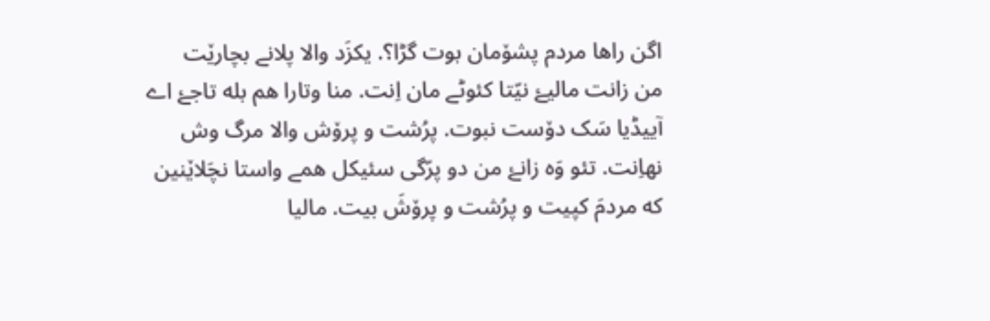اگن راها مردم پشۆمان بوت گڑا؟. یکزَد والا پلانے بچارێت
من زانت مالیۓ نیّتا کئوٹے مان اِنت. منا وتارا هم بله تاجۓ اے آییڈیا سَک دۆست نبوت. پرُشت و پرۆش والا مرگ وش نهاِنت. تئو وَه زانۓ من دو پرّگی سئیکل همے واستا نچَلاێنین که مردمَ کپیت و پرُشت و پرۆشَ بیت. مالیا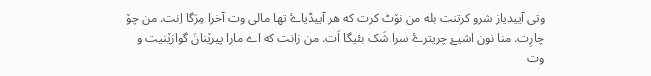وتی آییدیاز شرو کرتنت بله من نۆٹ کرت که هر آییڈیاۓ تها مالی وت آخرا مِرَگا اِنت. من چۆ چارِت. منا نون اشیۓ چریترۓ سرا شَک بئیگا اَت. من زانت که اے مارا پیرێنانَ گوازێنیت و وت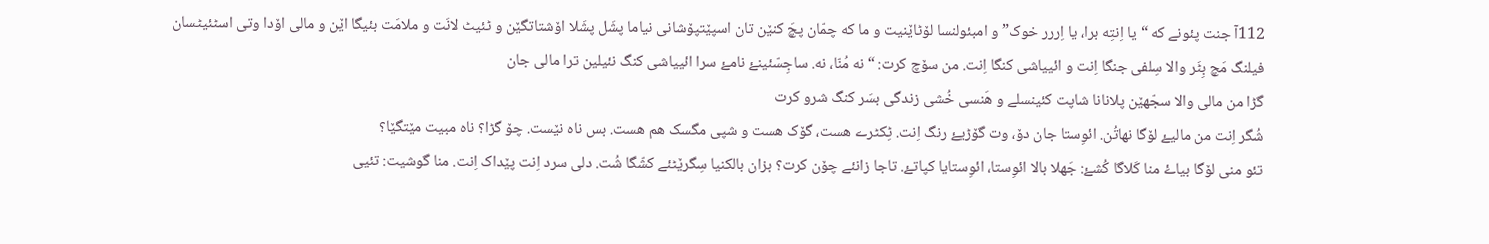112آ جنت پئونے که “یا اِنتِه برا، یا اِررر خوک” و امبئولنسا لۆٹاێنیت و ما که چمّان پچَ کنێن تان اسپێتپۆشانی نیاما پشَل پشَلا اۆشتاتگێن و ٹئیٹ لانَت و ملامَت بئیگا اێن و مالی اۆدا وتی اسٹئیٹسان فیلنگ مَچ بِٹَر والا سِلفی جنگا اِنت و ائییاشی کنگا اِنت. من سۆچ کرت: “نه مُنّا، نه. ساجِسّئینۓ نامۓ سرا ائییاشی کنگ نئیلین ترا مالی جان
گڑا من مالی والا سجّهێن پلانانا شاپت کئینسلے و هَنسی خُشی زندگی بسَر کنگ شرو کرت
شُگر اِنت من مالیۓ لۆگا نهاتُن. ائوِستا جان دۆ، وت گۆڑیۓ رنگ اِنت. ٹِکٹرے هست، گۆک هست و شپی مگسک هم هست. بس ناه نێست. چۆ گڑا؟ ناه مبیت مێتگێا؟
تئو منی لۆگا بیاۓ منا کَلاگا کُشۓ: جَهلا بالا ائوِستا، ائوِستایا کپاتۓ. تاجا زانئے چۆن کرت؟ بزان بالکنیا سِگرێٹئے کشّگا شُت. دلی سرد اِنت پێداک اِنت. منا گوشیت: تئیی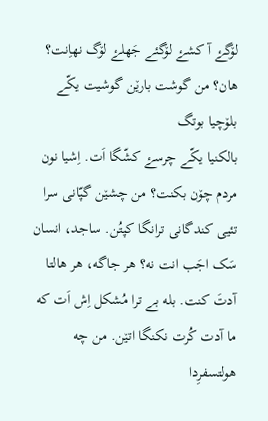لۆگۓ آ کشۓ لۆگئے جَهلۓ لۆگ نهاِنت؟
هان؟ من گوشت بارێن گوشیت یکّے بلۆچیا بوتگ
بالکنیا یکّے چرسۓ کشّگا اَت. اِشیا نون مردم چۆن بکنت؟ من چشێن گپّانی سرا تئیی کندگانی ترانگا کپتُن. ساجد، انسان سَک اجَب انت نه؟ هر جاگه، هر هالتا آدتَ کنت. بله بے ترا مُشکل اِش اَت که ما آدت کُرت نکنگا اتێن. من چه هولتسفرِدا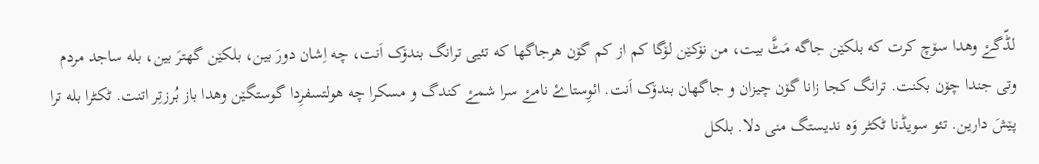لڈّگۓ وهدا سۆچ کرت که بلکێن جاگه مَٹَّ بیت، من نۆکێن لۆگا کم از کم گۆن هرجاگها که تئیی ترانگ بندۆک اَنت، چه اِشان دورَ بین، بلکێن گهترَ بین، بله ساجد مردم وتی جندا چۆن بکنت. ترانگ کجا زانا گۆن چیزان و جاگهان بندۆک اَنت. ائوِستاۓ نامۓ سرا شمۓ کندگ و مسکرا چه هولتسفرِدا گوستگێن وهدا باز بُرزتِر اتنت. ٹکٹرا بله ترا پێشَ دارین. تئو سویڈنا ٹکٹر وَه ندیستگ منی دلا. بلکل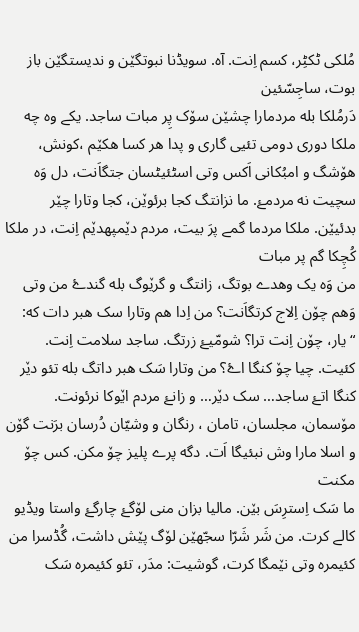مُلکی ٹکٹِر، کسم اِنت. آه. سویڈنا نبوتگێن و ندیستگێن باز بوت، ساجِسّئین
دَرمُلکا بله مردمارا چشێن سۆک پِر مبات ساجد. یکے وه چه ملکا دوری دومی تئیی گاری و پدا هر کسا هکێم ،کونش، هۆشگ و امبُکانی اَکس وتی اسٹئیٹسان جتگاَنت، دل وَه سچیت نه مردمۓ. ما نزانتگ کجا برئوێن، کجا وتارا چێر بدئیێن. ملکا مردما گمے پرَ بیت، مردم دێمپهدێم اِنت، در ملکا کُچِکا گم پر مبات
من وَه یک وهدے بوتگ، زانتگ و گرێوگ بله گندۓ من وتی وَهم چۆن اِلاج کرتگاَنت؟ من اِدا هم وتارا سک هبر دات که: “یار، چۆن اِنت ترا؟ شومّیۓ زرتگ. ساجد سلامت اِنت. کئیت. چیا چۆ کنگا اۓ؟ من وتارا سَک هبر داتگ بله تئو دێر کنگا اتۓ ساجد… سک دێر… و زانۓ مردم اێوکا نرئونت. مۆسمان، مجلسان، تامان ، رنگان و وشیّان دُرسان برَنت گۆن و اسلا مارا وش نبئیگا اَت. دگه پرے پلیز چۆ مکن. کس چۆ مکنت
ما سَک اِسترِسَ بێن. مالیا بزان منی لۆگۓ چارگۓ واستا ویڈیو کالے کرت. من شَر شَرّا سجّهێن لۆگ پێش داشت، گُڈسرا من کئیمره وتی نێمگا کرت، گوشیت: مدَر، تئو کئیمره سَک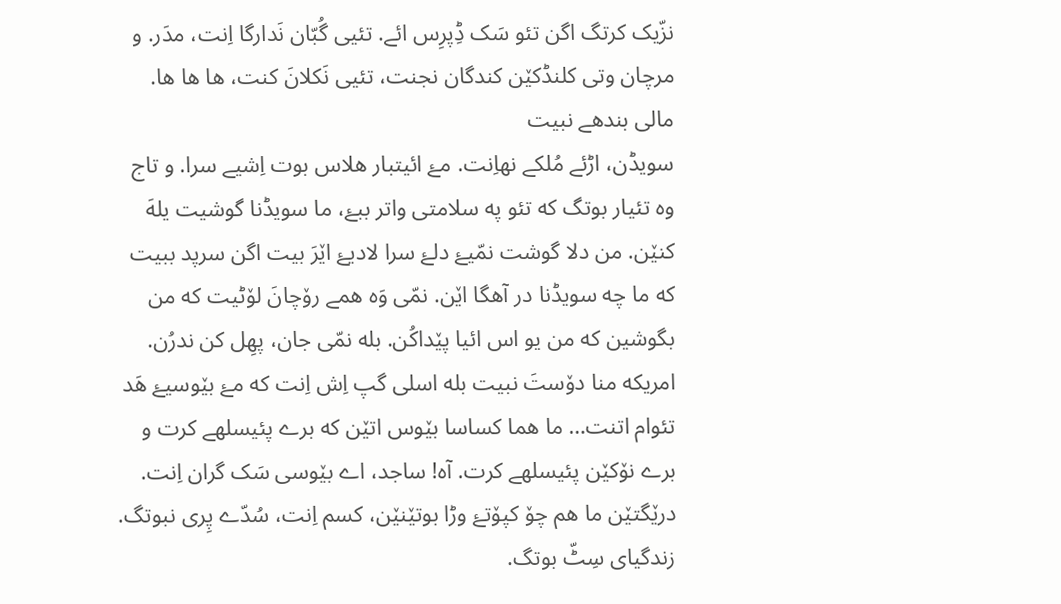نزّیک کرتگ اگن تئو سَک ڈِپرِس ائے. تئیی گُبّان نَدارگا اِنت، مدَر. و مرچان وتی کلنڈکێن کندگان نجنت، تئیی نَکلانَ کنت، ها ها ها. مالی بندهے نبیت
سویڈن، اڑئے مُلکے نهاِنت. مۓ ائیتبار هلاس بوت اِشیے سرا. و تاج وه تئیار بوتگ که تئو په سلامتی واتر ببۓ، ما سویڈنا گوشیت یلهَ کنێن. من دلا گوشت نمّیۓ دلۓ سرا لادیۓ اێرَ بیت اگن سرپد ببیت که ما چه سویڈنا در آهگا اێن. نمّی وَه همے رۆچانَ لۆٹیت که من بگوشین که من یو اس ائیا پێداکُن. بله نمّی جان، پهِل کن ندرُن. امریکه منا دۆستَ نبیت بله اسلی گپ اِش اِنت که مۓ بێوسیۓ هَد تئوام اتنت… ما هما کساسا بێوس اتێن که برے پئیسلهے کرت و برے نۆکێن پئیسلهے کرت. آه! ساجد، اے بێوسی سَک گران اِنت. درێگتێن ما هم چۆ کپۆتۓ وڑا بوتێنێن، کسم اِنت، سُدّے پِری نبوتگ. زندگیای سِٹّ بوتگ.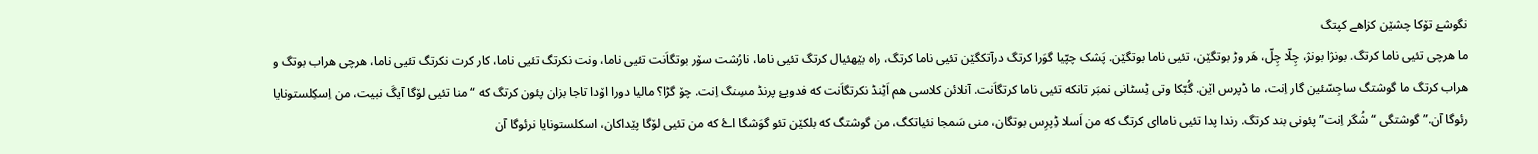نگوشۓ تۆکا چشێن کزاهے کپتگ
ما هرچی تئیی ناما کرتگ. بونژا بونژ، چِلّا چِلّ، هَر وڑ بوتگێن، تئیی ناما بوتگێن. پَشک چپّیا گوَرا کرتگ درآتکگێن تئیی ناما کرتگ، راه بێهئیال کرتگ تئیی ناما، نارُشت سۆر بوتگاَنت تئیی ناما، ونت نکرتگ تئیی ناما، کار کرت نکرتگ تئیی ناما، هرچی هراب بوتگ و هراب کرتگ ما گوشتگ ساجِسّئین گار اِنت، ما ڈپرس اێن. گُبّکا وتی ٹِسٹانی نمبَر تانکه تئیی ناما کرتگاَنت. آنلائن کلاسی هم اَٹِنڈ نکرتگاَنت که فدویۓ پرنڈ مسِنگ اِنت. چۆ گڑا؟ مالیا دورا اۆدا تاجا بزان پئون کرتگ که “منا تئیی لۆگا آیگَ نبیت، من اِسکِلستونایا رئوگا آن.” گوشتگی “شُگر اِنت” پئونی بند کرتگ. رندا پدا تئیی ناماای کرتگ که من اَسلا ڈِپرِس بوتگان، منی سَمجا نئیاتکگ، من گوشتگ که بلکێن تئو گوَشگا اۓ که من تئیی لۆگا پێداکان، اسکلستونایا نرئوگا آن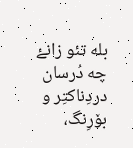بله تئو زانۓ چه دُرسان دردِناکتِر و بۆرِنگ،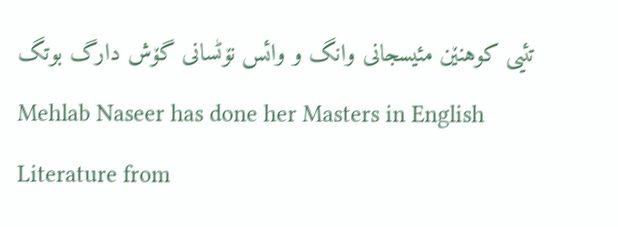تئیی کوهنێن مئیسجانی وانگ و وائس نۆٹسانی گۆش دارگ بوتگ
Mehlab Naseer has done her Masters in English Literature from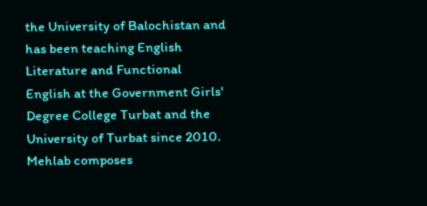the University of Balochistan and has been teaching English Literature and Functional English at the Government Girls' Degree College Turbat and the University of Turbat since 2010.
Mehlab composes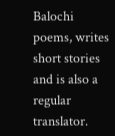Balochi poems, writes short stories and is also a regular translator.